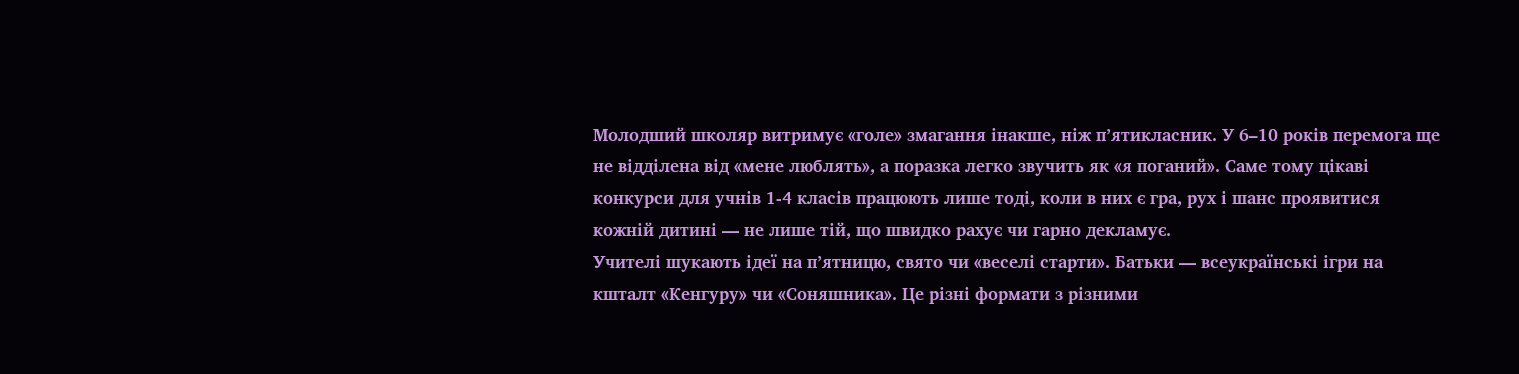Молодший школяр витримує «голе» змагання інакше, ніж п’ятикласник. У 6–10 років перемога ще не відділена від «мене люблять», а поразка легко звучить як «я поганий». Саме тому цікаві конкурси для учнів 1-4 класів працюють лише тоді, коли в них є гра, рух і шанс проявитися кожній дитині — не лише тій, що швидко рахує чи гарно декламує.
Учителі шукають ідеї на п’ятницю, свято чи «веселі старти». Батьки — всеукраїнські ігри на кшталт «Кенгуру» чи «Соняшника». Це різні формати з різними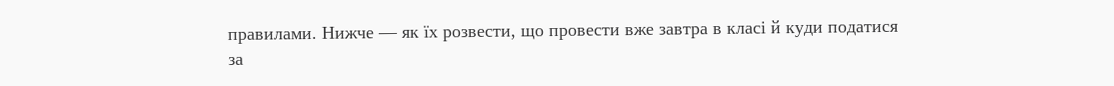правилами. Нижче — як їх розвести, що провести вже завтра в класі й куди податися за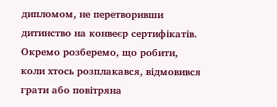дипломом, не перетворивши дитинство на конвеєр сертифікатів.
Окремо розберемо, що робити, коли хтось розплакався, відмовився грати або повітряна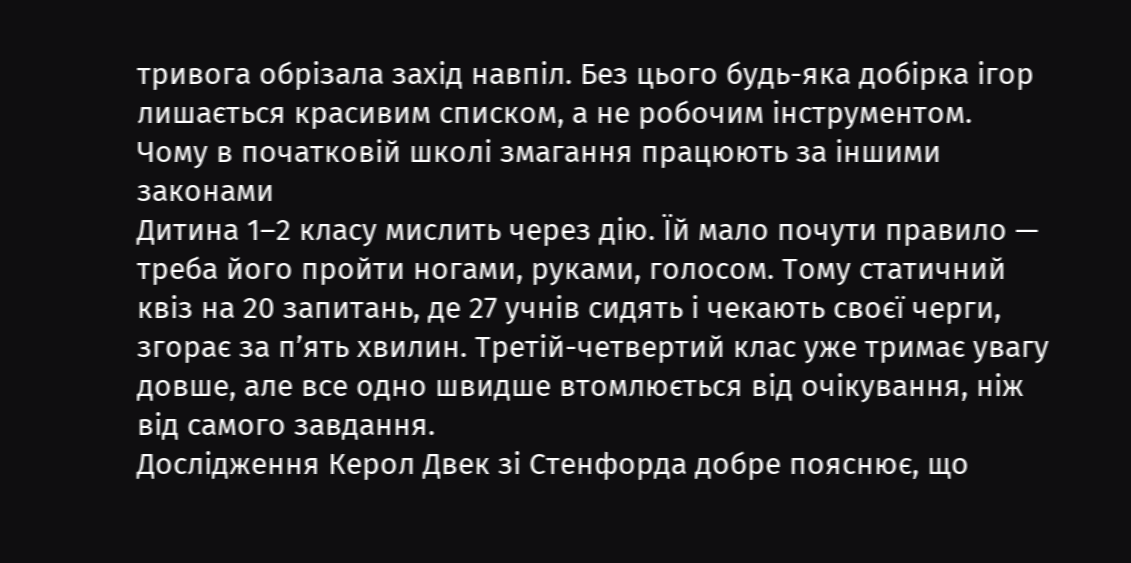тривога обрізала захід навпіл. Без цього будь-яка добірка ігор лишається красивим списком, а не робочим інструментом.
Чому в початковій школі змагання працюють за іншими законами
Дитина 1–2 класу мислить через дію. Їй мало почути правило — треба його пройти ногами, руками, голосом. Тому статичний квіз на 20 запитань, де 27 учнів сидять і чекають своєї черги, згорає за п’ять хвилин. Третій-четвертий клас уже тримає увагу довше, але все одно швидше втомлюється від очікування, ніж від самого завдання.
Дослідження Керол Двек зі Стенфорда добре пояснює, що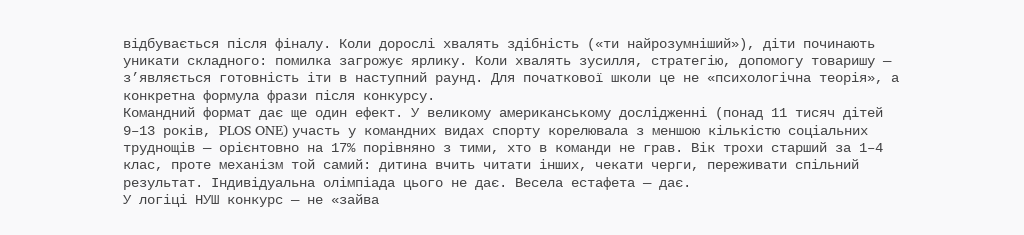відбувається після фіналу. Коли дорослі хвалять здібність («ти найрозумніший»), діти починають уникати складного: помилка загрожує ярлику. Коли хвалять зусилля, стратегію, допомогу товаришу — з’являється готовність іти в наступний раунд. Для початкової школи це не «психологічна теорія», а конкретна формула фрази після конкурсу.
Командний формат дає ще один ефект. У великому американському дослідженні (понад 11 тисяч дітей 9–13 років, PLOS ONE) участь у командних видах спорту корелювала з меншою кількістю соціальних труднощів — орієнтовно на 17% порівняно з тими, хто в команди не грав. Вік трохи старший за 1–4 клас, проте механізм той самий: дитина вчить читати інших, чекати черги, переживати спільний результат. Індивідуальна олімпіада цього не дає. Весела естафета — дає.
У логіці НУШ конкурс — не «зайва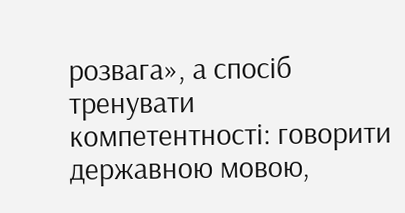розвага», а спосіб тренувати компетентності: говорити державною мовою,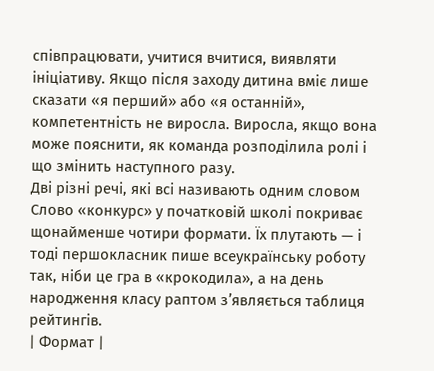співпрацювати, учитися вчитися, виявляти ініціативу. Якщо після заходу дитина вміє лише сказати «я перший» або «я останній», компетентність не виросла. Виросла, якщо вона може пояснити, як команда розподілила ролі і що змінить наступного разу.
Дві різні речі, які всі називають одним словом
Слово «конкурс» у початковій школі покриває щонайменше чотири формати. Їх плутають — і тоді першокласник пише всеукраїнську роботу так, ніби це гра в «крокодила», а на день народження класу раптом з’являється таблиця рейтингів.
| Формат |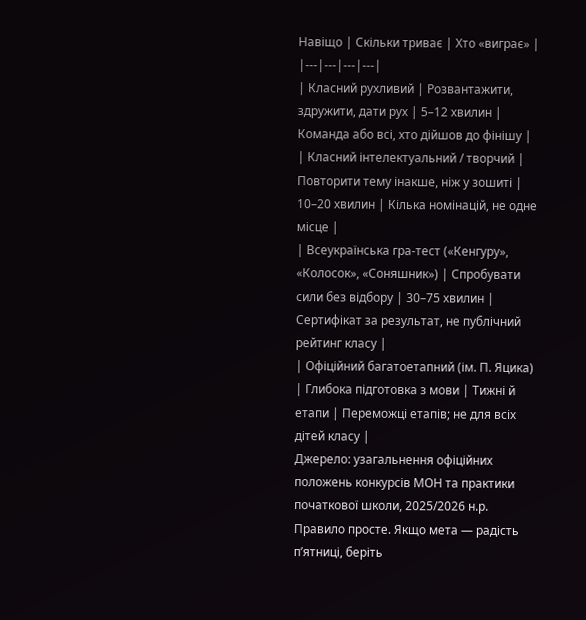Навіщо | Скільки триває | Хто «виграє» |
|---|---|---|---|
| Класний рухливий | Розвантажити, здружити, дати рух | 5–12 хвилин | Команда або всі, хто дійшов до фінішу |
| Класний інтелектуальний / творчий | Повторити тему інакше, ніж у зошиті | 10–20 хвилин | Кілька номінацій, не одне місце |
| Всеукраїнська гра-тест («Кенгуру», «Колосок», «Соняшник») | Спробувати сили без відбору | 30–75 хвилин | Сертифікат за результат, не публічний рейтинг класу |
| Офіційний багатоетапний (ім. П. Яцика) | Глибока підготовка з мови | Тижні й етапи | Переможці етапів; не для всіх дітей класу |
Джерело: узагальнення офіційних положень конкурсів МОН та практики початкової школи, 2025/2026 н.р.
Правило просте. Якщо мета — радість п’ятниці, беріть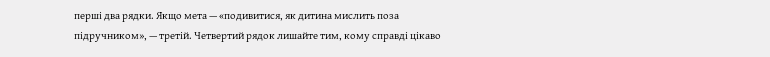перші два рядки. Якщо мета — «подивитися, як дитина мислить поза підручником», — третій. Четвертий рядок лишайте тим, кому справді цікаво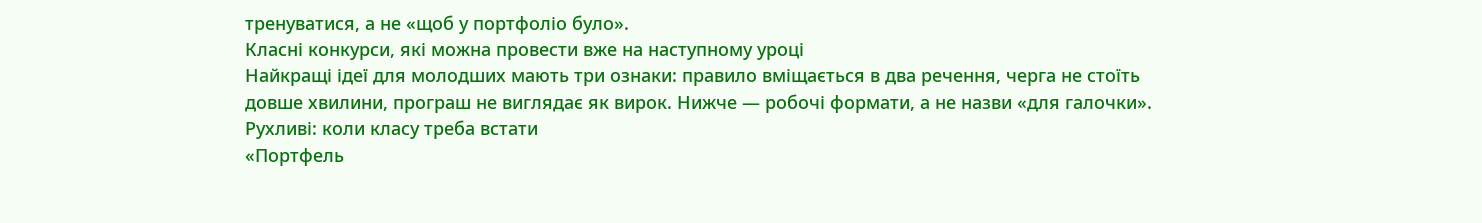тренуватися, а не «щоб у портфоліо було».
Класні конкурси, які можна провести вже на наступному уроці
Найкращі ідеї для молодших мають три ознаки: правило вміщається в два речення, черга не стоїть довше хвилини, програш не виглядає як вирок. Нижче — робочі формати, а не назви «для галочки».
Рухливі: коли класу треба встати
«Портфель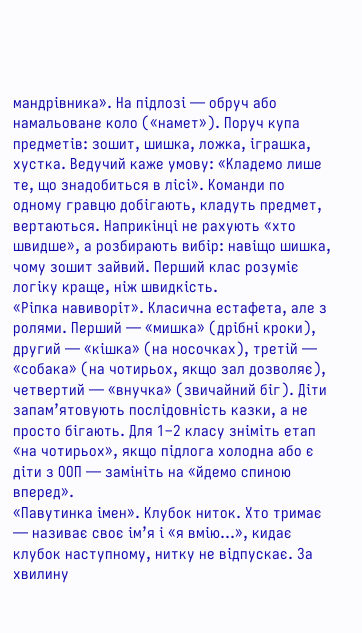мандрівника». На підлозі — обруч або намальоване коло («намет»). Поруч купа предметів: зошит, шишка, ложка, іграшка, хустка. Ведучий каже умову: «Кладемо лише те, що знадобиться в лісі». Команди по одному гравцю добігають, кладуть предмет, вертаються. Наприкінці не рахують «хто швидше», а розбирають вибір: навіщо шишка, чому зошит зайвий. Перший клас розуміє логіку краще, ніж швидкість.
«Ріпка навиворіт». Класична естафета, але з ролями. Перший — «мишка» (дрібні кроки), другий — «кішка» (на носочках), третій — «собака» (на чотирьох, якщо зал дозволяє), четвертий — «внучка» (звичайний біг). Діти запам’ятовують послідовність казки, а не просто бігають. Для 1–2 класу зніміть етап «на чотирьох», якщо підлога холодна або є діти з ООП — замініть на «йдемо спиною вперед».
«Павутинка імен». Клубок ниток. Хто тримає — називає своє ім’я і «я вмію…», кидає клубок наступному, нитку не відпускає. За хвилину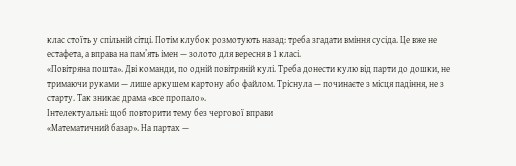клас стоїть у спільній сітці. Потім клубок розмотують назад: треба згадати вміння сусіда. Це вже не естафета, а вправа на пам’ять імен — золото для вересня в 1 класі.
«Повітряна пошта». Дві команди, по одній повітряній кулі. Треба донести кулю від парти до дошки, не тримаючи руками — лише аркушем картону або файлом. Тріснула — починаєте з місця падіння, не з старту. Так зникає драма «все пропало».
Інтелектуальні: щоб повторити тему без чергової вправи
«Математичний базар». На партах —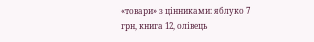«товари» з цінниками: яблуко 7 грн, книга 12, олівець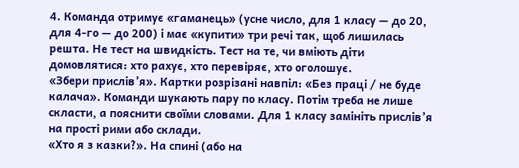4. Команда отримує «гаманець» (усне число, для 1 класу — до 20, для 4-го — до 200) і має «купити» три речі так, щоб лишилась решта. Не тест на швидкість. Тест на те, чи вміють діти домовлятися: хто рахує, хто перевіряє, хто оголошує.
«Збери прислів’я». Картки розрізані навпіл: «Без праці / не буде калача». Команди шукають пару по класу. Потім треба не лише скласти, а пояснити своїми словами. Для 1 класу замініть прислів’я на прості рими або склади.
«Хто я з казки?». На спині (або на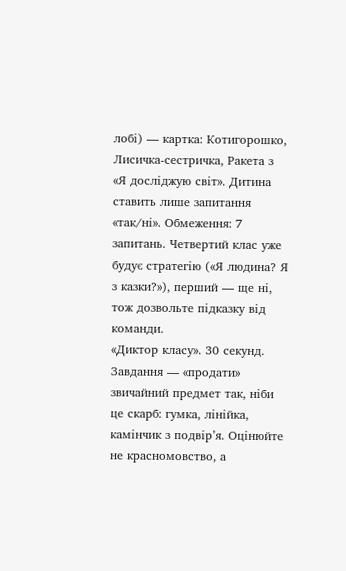лобі) — картка: Котигорошко, Лисичка-сестричка, Ракета з «Я досліджую світ». Дитина ставить лише запитання «так/ні». Обмеження: 7 запитань. Четвертий клас уже будує стратегію («Я людина? Я з казки?»), перший — ще ні, тож дозвольте підказку від команди.
«Диктор класу». 30 секунд. Завдання — «продати» звичайний предмет так, ніби це скарб: гумка, лінійка, камінчик з подвір’я. Оцінюйте не красномовство, а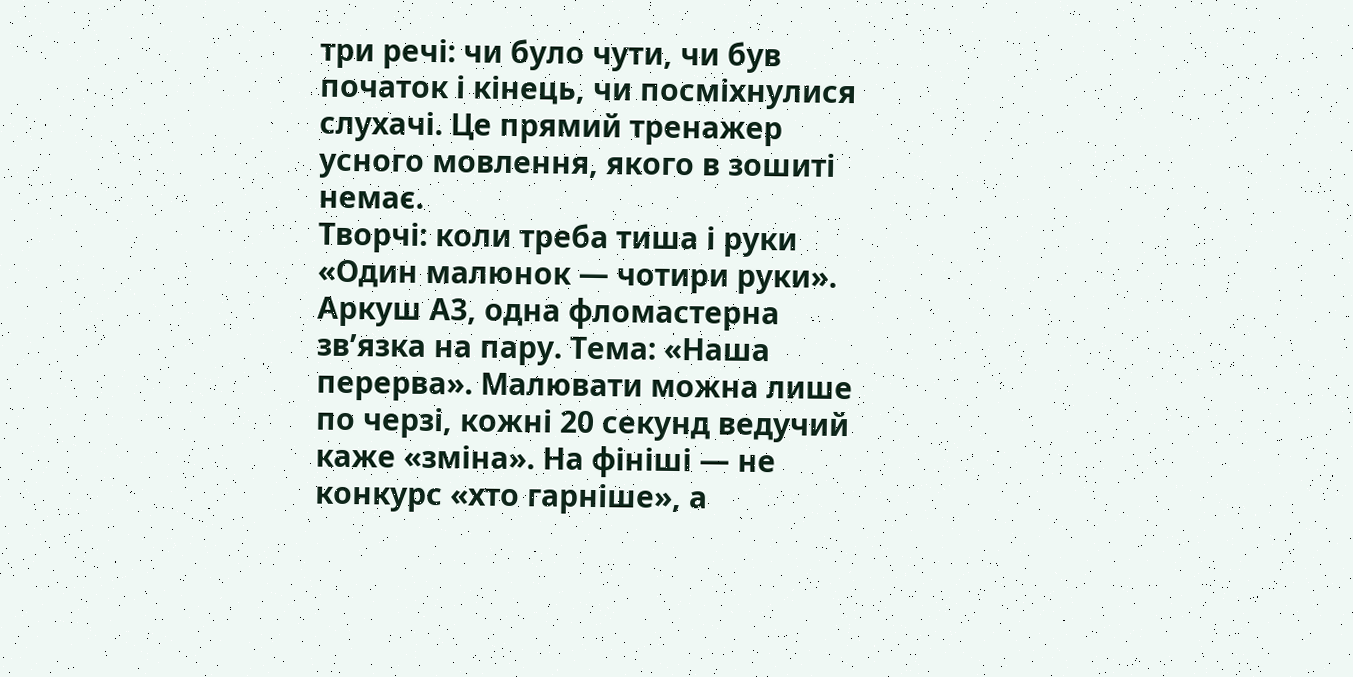три речі: чи було чути, чи був початок і кінець, чи посміхнулися слухачі. Це прямий тренажер усного мовлення, якого в зошиті немає.
Творчі: коли треба тиша і руки
«Один малюнок — чотири руки». Аркуш А3, одна фломастерна зв’язка на пару. Тема: «Наша перерва». Малювати можна лише по черзі, кожні 20 секунд ведучий каже «зміна». На фініші — не конкурс «хто гарніше», а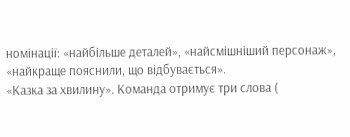номінації: «найбільше деталей», «найсмішніший персонаж», «найкраще пояснили, що відбувається».
«Казка за хвилину». Команда отримує три слова (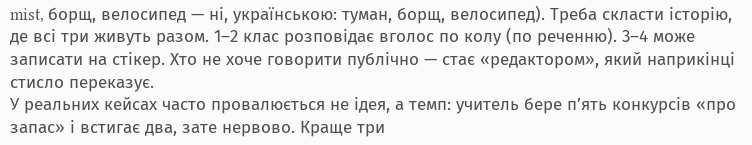mist, борщ, велосипед — ні, українською: туман, борщ, велосипед). Треба скласти історію, де всі три живуть разом. 1–2 клас розповідає вголос по колу (по реченню). 3–4 може записати на стікер. Хто не хоче говорити публічно — стає «редактором», який наприкінці стисло переказує.
У реальних кейсах часто провалюється не ідея, а темп: учитель бере п’ять конкурсів «про запас» і встигає два, зате нервово. Краще три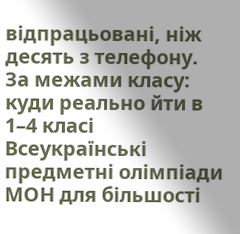відпрацьовані, ніж десять з телефону.
За межами класу: куди реально йти в 1–4 класі
Всеукраїнські предметні олімпіади МОН для більшості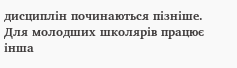дисциплін починаються пізніше. Для молодших школярів працює інша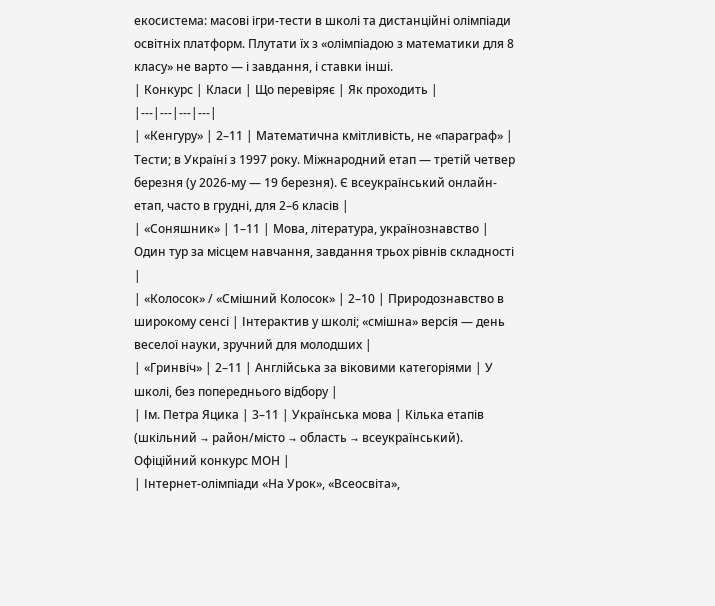екосистема: масові ігри-тести в школі та дистанційні олімпіади освітніх платформ. Плутати їх з «олімпіадою з математики для 8 класу» не варто — і завдання, і ставки інші.
| Конкурс | Класи | Що перевіряє | Як проходить |
|---|---|---|---|
| «Кенгуру» | 2–11 | Математична кмітливість, не «параграф» | Тести; в Україні з 1997 року. Міжнародний етап — третій четвер березня (у 2026-му — 19 березня). Є всеукраїнський онлайн-етап, часто в грудні, для 2–6 класів |
| «Соняшник» | 1–11 | Мова, література, українознавство | Один тур за місцем навчання, завдання трьох рівнів складності |
| «Колосок» / «Смішний Колосок» | 2–10 | Природознавство в широкому сенсі | Інтерактив у школі; «смішна» версія — день веселої науки, зручний для молодших |
| «Гринвіч» | 2–11 | Англійська за віковими категоріями | У школі, без попереднього відбору |
| Ім. Петра Яцика | 3–11 | Українська мова | Кілька етапів (шкільний → район/місто → область → всеукраїнський). Офіційний конкурс МОН |
| Інтернет-олімпіади «На Урок», «Всеосвіта»,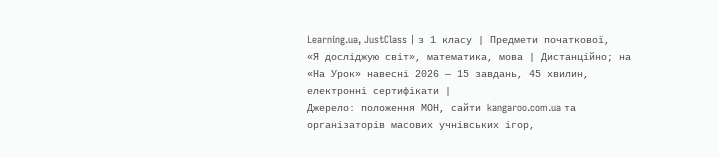Learning.ua, JustClass | з 1 класу | Предмети початкової, «Я досліджую світ», математика, мова | Дистанційно; на «На Урок» навесні 2026 — 15 завдань, 45 хвилин, електронні сертифікати |
Джерело: положення МОН, сайти kangaroo.com.ua та організаторів масових учнівських ігор,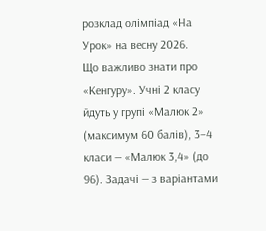розклад олімпіад «На Урок» на весну 2026.
Що важливо знати про «Кенгуру». Учні 2 класу йдуть у групі «Малюк 2» (максимум 60 балів), 3–4 класи — «Малюк 3,4» (до 96). Задачі — з варіантами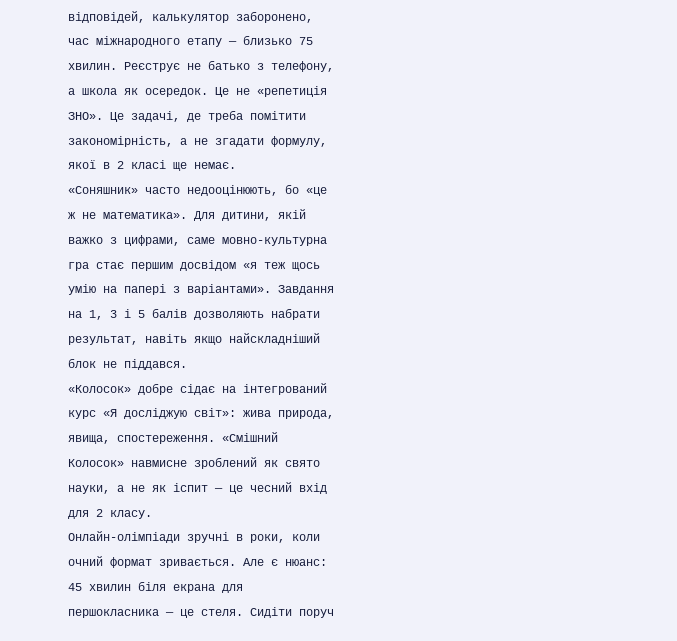відповідей, калькулятор заборонено, час міжнародного етапу — близько 75 хвилин. Реєструє не батько з телефону, а школа як осередок. Це не «репетиція ЗНО». Це задачі, де треба помітити закономірність, а не згадати формулу, якої в 2 класі ще немає.
«Соняшник» часто недооцінюють, бо «це ж не математика». Для дитини, якій важко з цифрами, саме мовно-культурна гра стає першим досвідом «я теж щось умію на папері з варіантами». Завдання на 1, 3 і 5 балів дозволяють набрати результат, навіть якщо найскладніший блок не піддався.
«Колосок» добре сідає на інтегрований курс «Я досліджую світ»: жива природа, явища, спостереження. «Смішний Колосок» навмисне зроблений як свято науки, а не як іспит — це чесний вхід для 2 класу.
Онлайн-олімпіади зручні в роки, коли очний формат зривається. Але є нюанс: 45 хвилин біля екрана для першокласника — це стеля. Сидіти поруч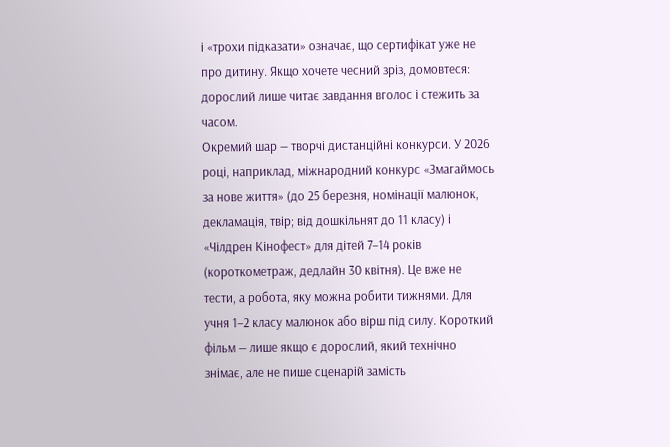і «трохи підказати» означає, що сертифікат уже не про дитину. Якщо хочете чесний зріз, домовтеся: дорослий лише читає завдання вголос і стежить за часом.
Окремий шар — творчі дистанційні конкурси. У 2026 році, наприклад, міжнародний конкурс «Змагаймось за нове життя» (до 25 березня, номінації малюнок, декламація, твір; від дошкільнят до 11 класу) і «Чілдрен Кінофест» для дітей 7–14 років (короткометраж, дедлайн 30 квітня). Це вже не тести, а робота, яку можна робити тижнями. Для учня 1–2 класу малюнок або вірш під силу. Короткий фільм — лише якщо є дорослий, який технічно знімає, але не пише сценарій замість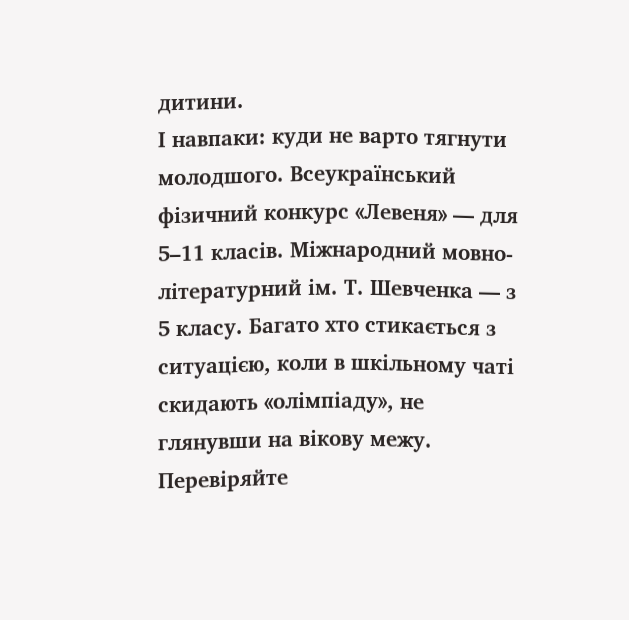дитини.
І навпаки: куди не варто тягнути молодшого. Всеукраїнський фізичний конкурс «Левеня» — для 5–11 класів. Міжнародний мовно-літературний ім. Т. Шевченка — з 5 класу. Багато хто стикається з ситуацією, коли в шкільному чаті скидають «олімпіаду», не глянувши на вікову межу. Перевіряйте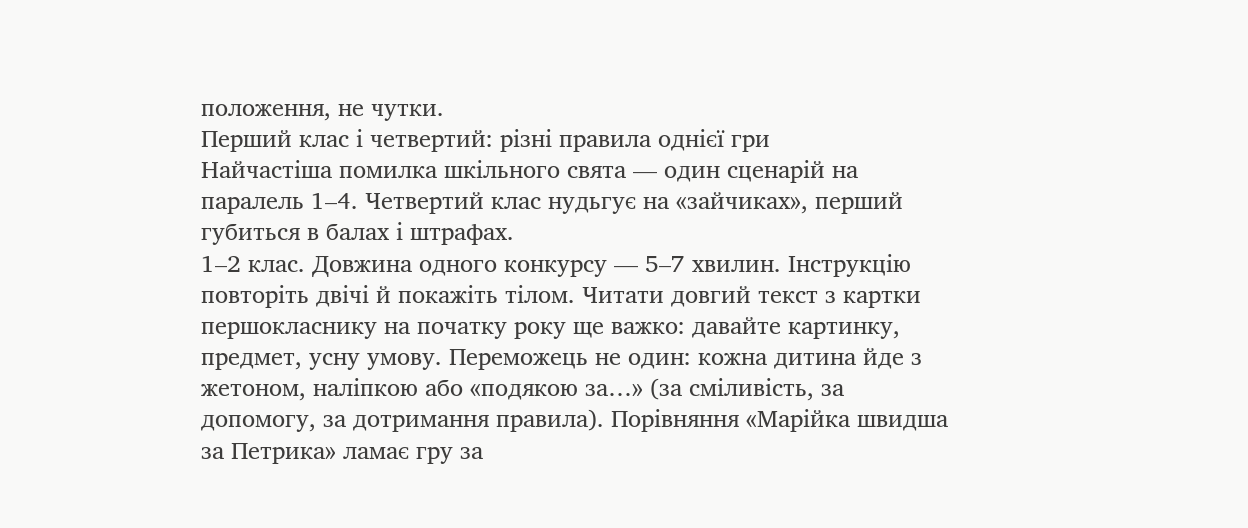положення, не чутки.
Перший клас і четвертий: різні правила однієї гри
Найчастіша помилка шкільного свята — один сценарій на паралель 1–4. Четвертий клас нудьгує на «зайчиках», перший губиться в балах і штрафах.
1–2 клас. Довжина одного конкурсу — 5–7 хвилин. Інструкцію повторіть двічі й покажіть тілом. Читати довгий текст з картки першокласнику на початку року ще важко: давайте картинку, предмет, усну умову. Переможець не один: кожна дитина йде з жетоном, наліпкою або «подякою за…» (за сміливість, за допомогу, за дотримання правила). Порівняння «Марійка швидша за Петрика» ламає гру за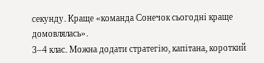секунду. Краще «команда Сонечок сьогодні краще домовлялась».
3–4 клас. Можна додати стратегію, капітана, короткий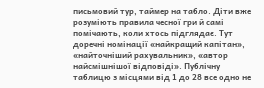письмовий тур, таймер на табло. Діти вже розуміють правила чесної гри й самі помічають, коли хтось підглядає. Тут доречні номінації «найкращий капітан», «найточніший рахувальник», «автор найсмішнішої відповіді». Публічну таблицю з місцями від 1 до 28 все одно не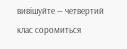вивішуйте — четвертий клас соромиться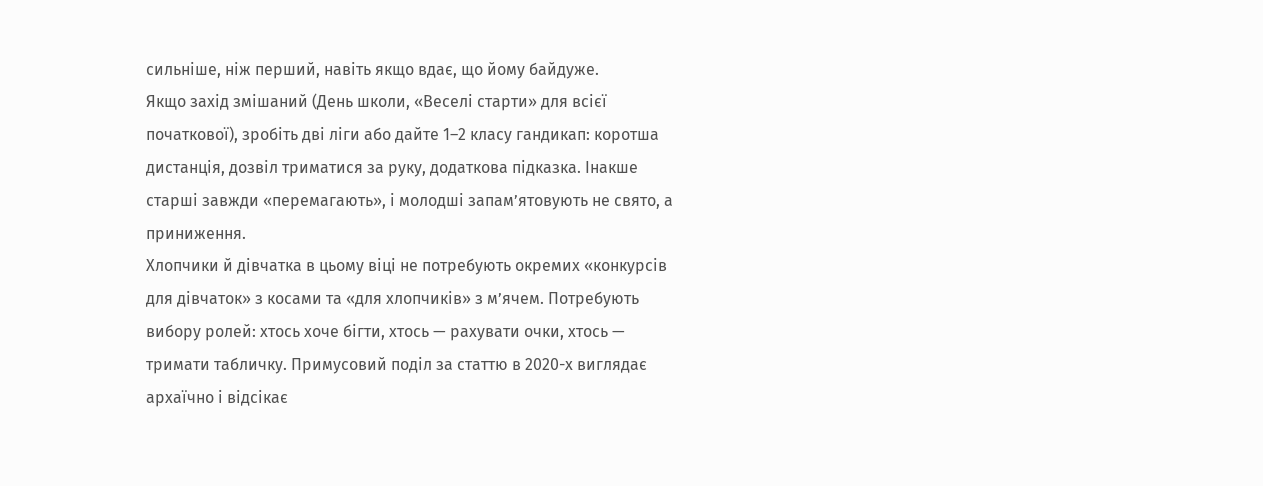сильніше, ніж перший, навіть якщо вдає, що йому байдуже.
Якщо захід змішаний (День школи, «Веселі старти» для всієї початкової), зробіть дві ліги або дайте 1–2 класу гандикап: коротша дистанція, дозвіл триматися за руку, додаткова підказка. Інакше старші завжди «перемагають», і молодші запам’ятовують не свято, а приниження.
Хлопчики й дівчатка в цьому віці не потребують окремих «конкурсів для дівчаток» з косами та «для хлопчиків» з м’ячем. Потребують вибору ролей: хтось хоче бігти, хтось — рахувати очки, хтось — тримати табличку. Примусовий поділ за статтю в 2020-х виглядає архаїчно і відсікає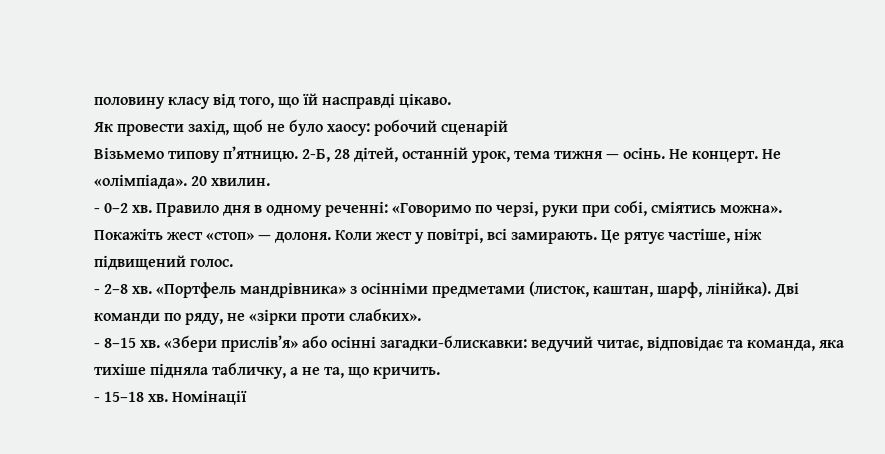половину класу від того, що їй насправді цікаво.
Як провести захід, щоб не було хаосу: робочий сценарій
Візьмемо типову п’ятницю. 2-Б, 28 дітей, останній урок, тема тижня — осінь. Не концерт. Не «олімпіада». 20 хвилин.
- 0–2 хв. Правило дня в одному реченні: «Говоримо по черзі, руки при собі, сміятись можна». Покажіть жест «стоп» — долоня. Коли жест у повітрі, всі замирають. Це рятує частіше, ніж підвищений голос.
- 2–8 хв. «Портфель мандрівника» з осінніми предметами (листок, каштан, шарф, лінійка). Дві команди по ряду, не «зірки проти слабких».
- 8–15 хв. «Збери прислів’я» або осінні загадки-блискавки: ведучий читає, відповідає та команда, яка тихіше підняла табличку, а не та, що кричить.
- 15–18 хв. Номінації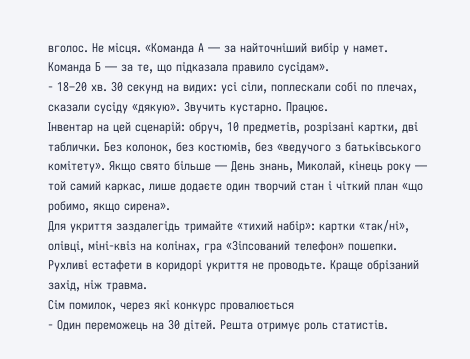вголос. Не місця. «Команда А — за найточніший вибір у намет. Команда Б — за те, що підказала правило сусідам».
- 18–20 хв. 30 секунд на видих: усі сіли, поплескали собі по плечах, сказали сусіду «дякую». Звучить кустарно. Працює.
Інвентар на цей сценарій: обруч, 10 предметів, розрізані картки, дві таблички. Без колонок, без костюмів, без «ведучого з батьківського комітету». Якщо свято більше — День знань, Миколай, кінець року — той самий каркас, лише додаєте один творчий стан і чіткий план «що робимо, якщо сирена».
Для укриття заздалегідь тримайте «тихий набір»: картки «так/ні», олівці, міні-квіз на колінах, гра «Зіпсований телефон» пошепки. Рухливі естафети в коридорі укриття не проводьте. Краще обрізаний захід, ніж травма.
Сім помилок, через які конкурс провалюється
- Один переможець на 30 дітей. Решта отримує роль статистів.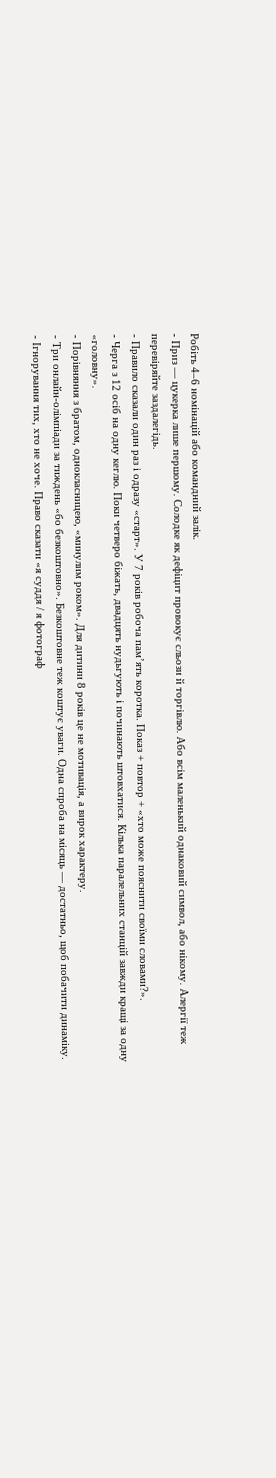Робіть 4–6 номінацій або командний залік.
- Приз — цукерка лише першому. Солодке як дефіцит провокує сльози й торгівлю. Або всім маленький однаковий символ, або нікому. Алергії теж перевіряйте заздалегідь.
- Правило сказали один раз і одразу «старт». У 7 років робоча пам’ять коротка. Показ + повтор + «хто може пояснити своїми словами?».
- Черга з 12 осіб на одну кеглю. Поки четверо біжать, двадцять нудьгують і починають штовхатися. Кілька паралельних станцій завжди кращі за одну «головну».
- Порівняння з братом, однокласницею, «минулим роком». Для дитини 8 років це не мотивація, а вирок характеру.
- Три онлайн-олімпіади за тиждень «бо безкоштовно». Безкоштовне теж коштує уваги. Одна спроба на місяць — достатньо, щоб побачити динаміку.
- Ігнорування тих, хто не хоче. Право сказати «я суддя / я фотограф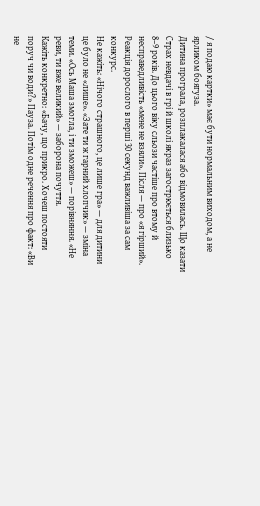/ я подаю картки» має бути нормальним виходом, а не ярликом боягуза.
Дитина програла, розплакалася або відмовилась. Що казати
Страх невдачі в грі й школі якраз загострюється близько 8–9 років. До цього віку сльози частіше про втому й несправедливість «мене не взяли». Після — про «я гірший». Реакція дорослого в перші 30 секунд важливіша за сам конкурс.
Не кажіть: «Нічого страшного, це лише гра» — для дитини це було не «лише». «Зате ти ж гарний хлопчик» — зміна теми. «Ось Маша змогла, і ти зможеш» — порівняння. «Не реви, ти вже великий» — заборона почуття.
Кажіть конкретно: «Бачу, що прикро. Хочеш постояти поруч чи води?» Пауза. Потім одне речення про факт: «Ви не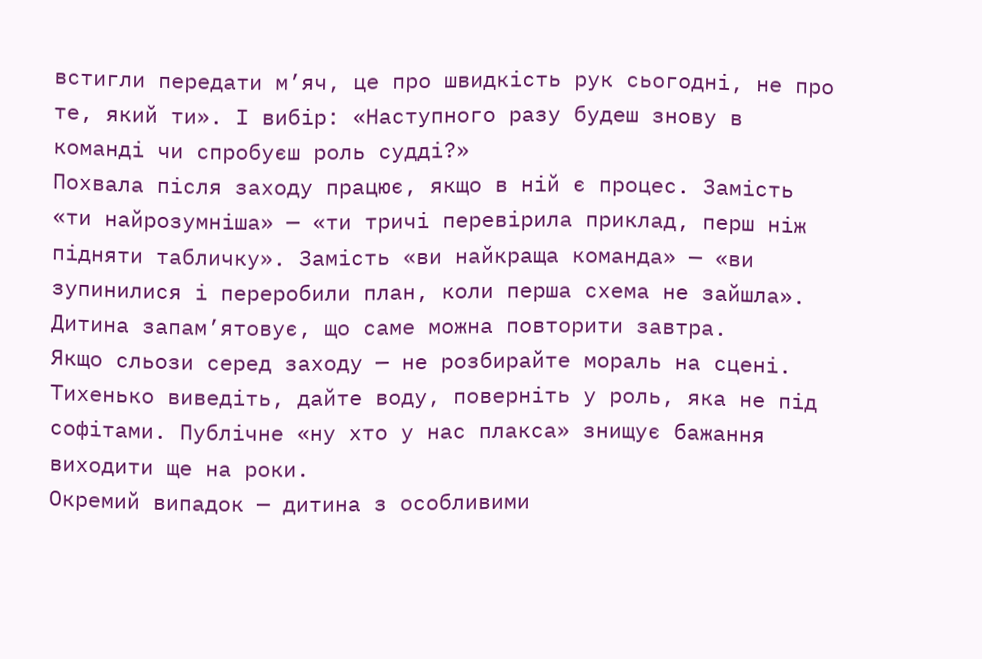встигли передати м’яч, це про швидкість рук сьогодні, не про те, який ти». І вибір: «Наступного разу будеш знову в команді чи спробуєш роль судді?»
Похвала після заходу працює, якщо в ній є процес. Замість «ти найрозумніша» — «ти тричі перевірила приклад, перш ніж підняти табличку». Замість «ви найкраща команда» — «ви зупинилися і переробили план, коли перша схема не зайшла». Дитина запам’ятовує, що саме можна повторити завтра.
Якщо сльози серед заходу — не розбирайте мораль на сцені. Тихенько виведіть, дайте воду, поверніть у роль, яка не під софітами. Публічне «ну хто у нас плакса» знищує бажання виходити ще на роки.
Окремий випадок — дитина з особливими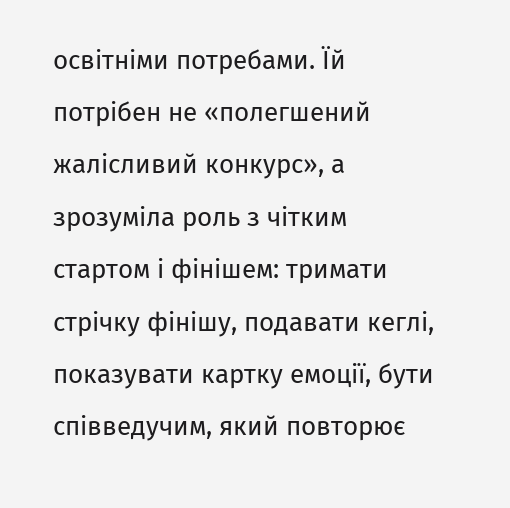освітніми потребами. Їй потрібен не «полегшений жалісливий конкурс», а зрозуміла роль з чітким стартом і фінішем: тримати стрічку фінішу, подавати кеглі, показувати картку емоції, бути співведучим, який повторює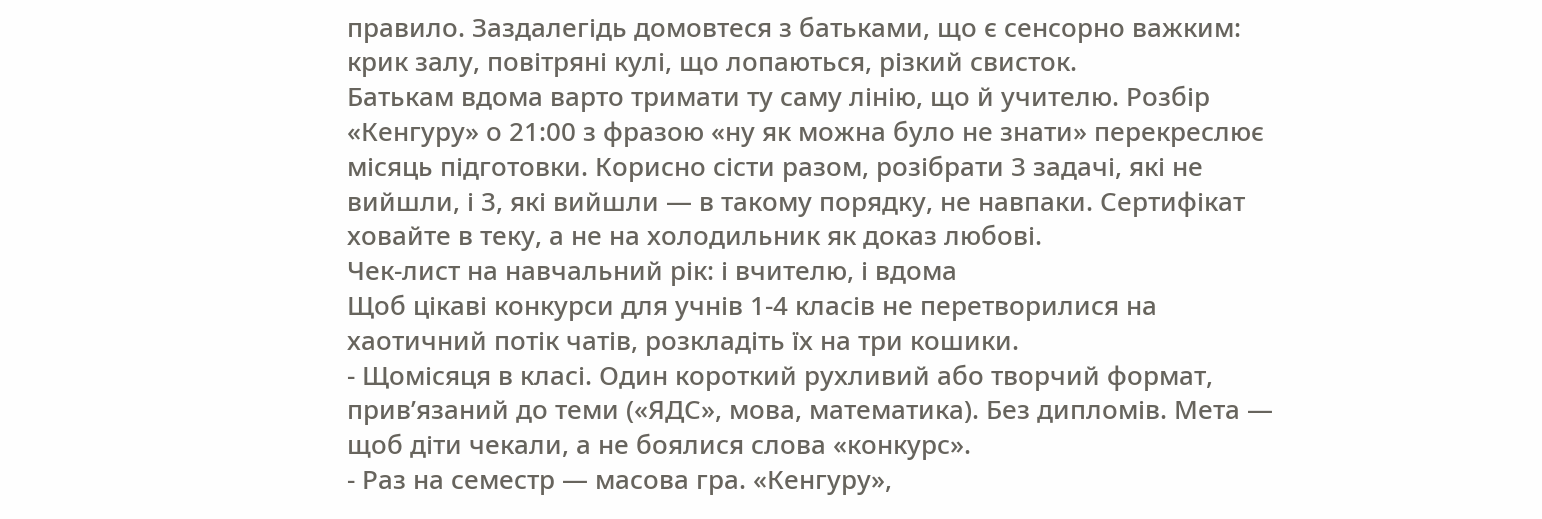правило. Заздалегідь домовтеся з батьками, що є сенсорно важким: крик залу, повітряні кулі, що лопаються, різкий свисток.
Батькам вдома варто тримати ту саму лінію, що й учителю. Розбір «Кенгуру» о 21:00 з фразою «ну як можна було не знати» перекреслює місяць підготовки. Корисно сісти разом, розібрати 3 задачі, які не вийшли, і 3, які вийшли — в такому порядку, не навпаки. Сертифікат ховайте в теку, а не на холодильник як доказ любові.
Чек-лист на навчальний рік: і вчителю, і вдома
Щоб цікаві конкурси для учнів 1-4 класів не перетворилися на хаотичний потік чатів, розкладіть їх на три кошики.
- Щомісяця в класі. Один короткий рухливий або творчий формат, прив’язаний до теми («ЯДС», мова, математика). Без дипломів. Мета — щоб діти чекали, а не боялися слова «конкурс».
- Раз на семестр — масова гра. «Кенгуру»,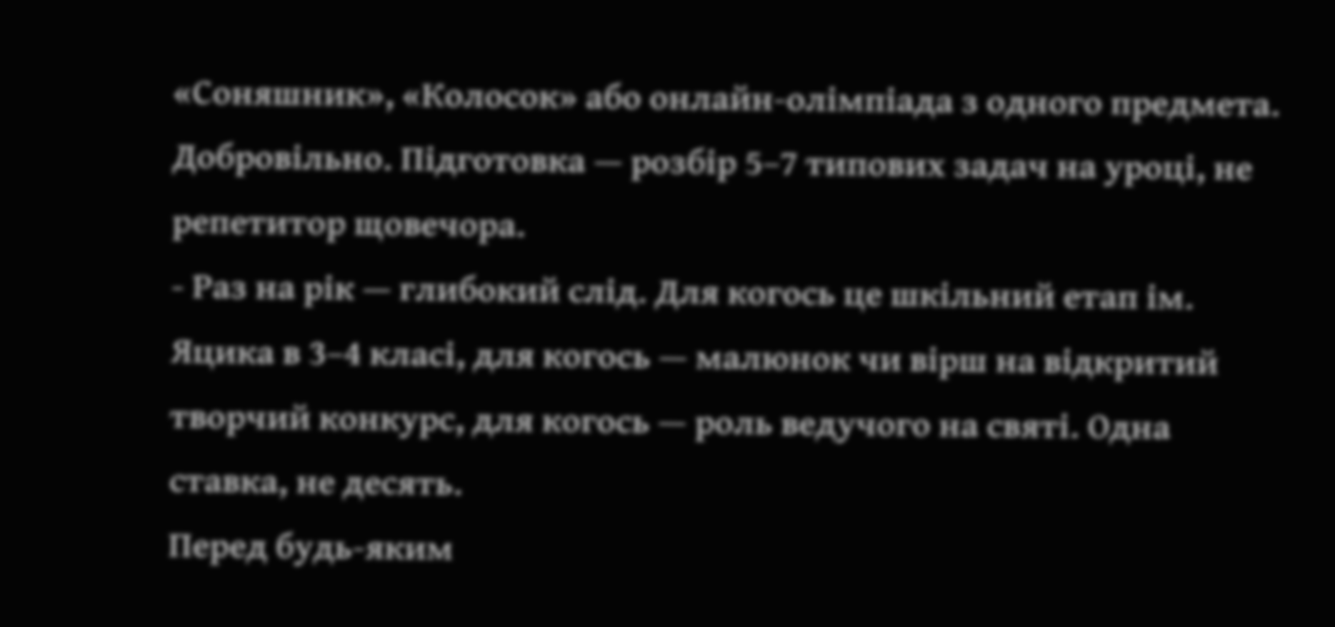«Соняшник», «Колосок» або онлайн-олімпіада з одного предмета. Добровільно. Підготовка — розбір 5–7 типових задач на уроці, не репетитор щовечора.
- Раз на рік — глибокий слід. Для когось це шкільний етап ім. Яцика в 3–4 класі, для когось — малюнок чи вірш на відкритий творчий конкурс, для когось — роль ведучого на святі. Одна ставка, не десять.
Перед будь-яким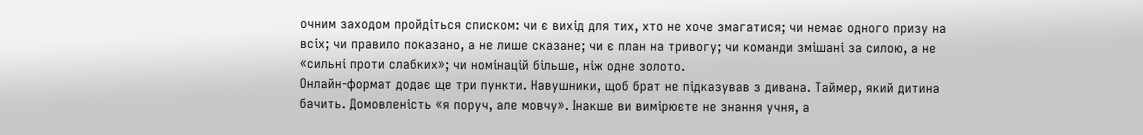очним заходом пройдіться списком: чи є вихід для тих, хто не хоче змагатися; чи немає одного призу на всіх; чи правило показано, а не лише сказане; чи є план на тривогу; чи команди змішані за силою, а не «сильні проти слабких»; чи номінацій більше, ніж одне золото.
Онлайн-формат додає ще три пункти. Навушники, щоб брат не підказував з дивана. Таймер, який дитина бачить. Домовленість «я поруч, але мовчу». Інакше ви вимірюєте не знання учня, а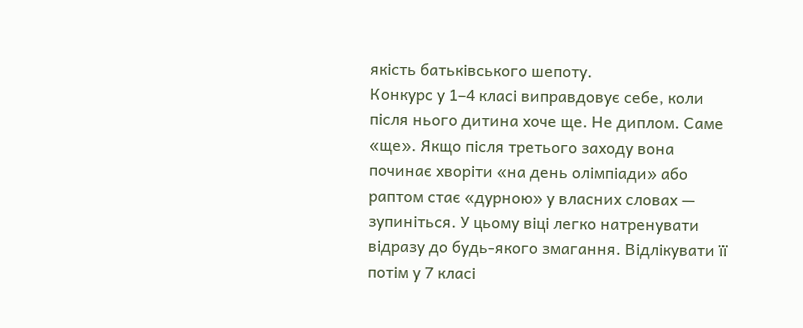якість батьківського шепоту.
Конкурс у 1–4 класі виправдовує себе, коли після нього дитина хоче ще. Не диплом. Саме «ще». Якщо після третього заходу вона починає хворіти «на день олімпіади» або раптом стає «дурною» у власних словах — зупиніться. У цьому віці легко натренувати відразу до будь-якого змагання. Відлікувати її потім у 7 класі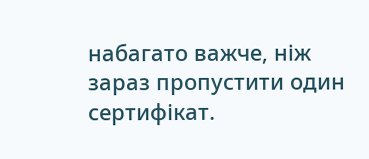набагато важче, ніж зараз пропустити один сертифікат.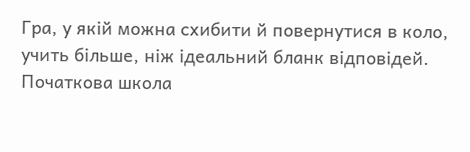Гра, у якій можна схибити й повернутися в коло, учить більше, ніж ідеальний бланк відповідей. Початкова школа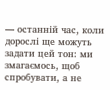— останній час, коли дорослі ще можуть задати цей тон: ми змагаємось, щоб спробувати, а не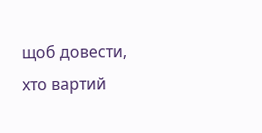щоб довести, хто вартий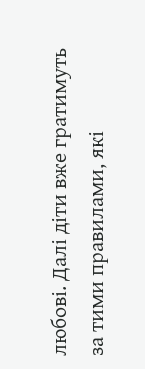любові. Далі діти вже гратимуть за тими правилами, які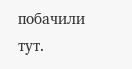побачили тут.